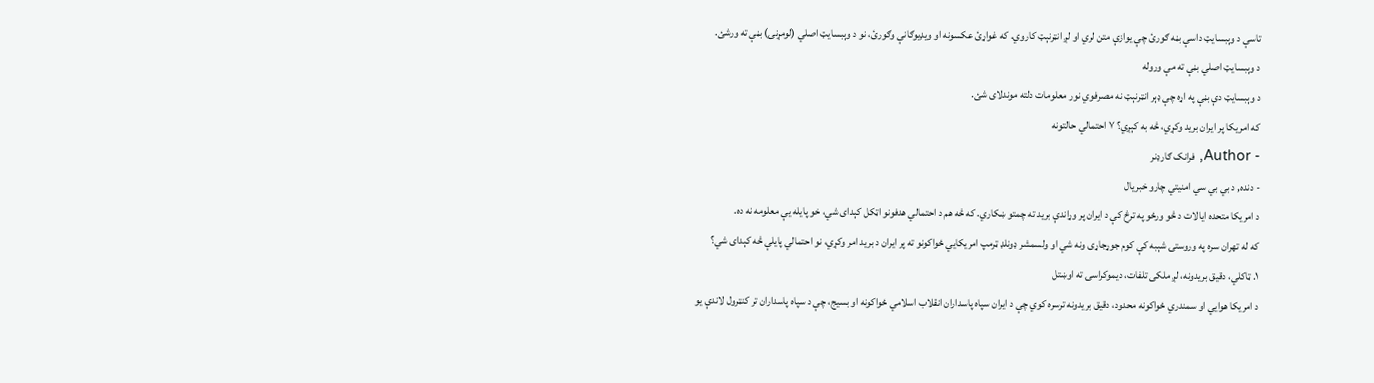تاسې د وېبسایټ داسې بڼه ګورئ چې یوازې متن لري او لږ انټرنېټ کاروي. که غواړئ عکسونه او ویډیوګانې وګورئ، نو د وېبسایټ اصلي (لومړنۍ) بڼې ته ورشئ.
د وېبسایټ اصلي بڼې ته مې وروله
د وېبسایټ دې بڼې په اړه چې ډېر انټرنېټ نه مصرفوي نور معلومات دلته موندلای شئ.
که امریکا پر ایران برید وکړي، څه به کېږي؟ ۷ احتمالي حالتونه
- Author, فرانک ګارډنر
- دنده, د بي بي سي امنیتي چارو خبریال
د امریکا متحده ایالات د څو ورځو په ترڅ کې د ایران پر وړاندې برید ته چمتو ښکاري. که څه هم د احتمالي هدفونو اټکل کېدای شي، خو پایله یې معلومه نه ده.
که له تهران سره په وروستۍ شېبه کې کوم جوړجاړی ونه شي او ولسمشر ډونلډ ټرمپ امریکايي ځواکونو ته پر ایران د برید امر وکړي، نو احتمالي پایلې څه کېدای شي؟
۱. ټاکلي، دقیق بریدونه، لږ ملکی تلفات، دیموکراسۍ ته اوښتل
د امریکا هوایي او سمندري ځواکونه محدود، دقیق بریدونه ترسره کوي چې د ایران سپاه پاسداران انقلاب اسلامي ځواکونه او بسیج، چې د سپاه پاسداران تر کنټرول لاندې یو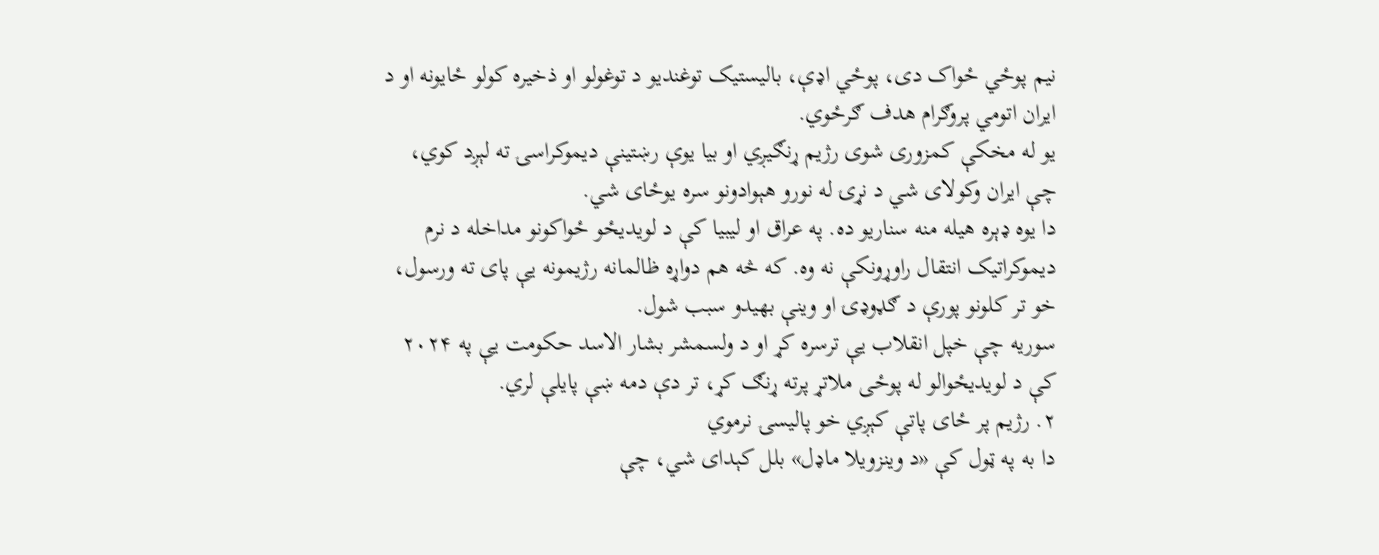نیم پوځي ځواک دی، پوځي اډې، بالیستیک توغندیو د توغولو او ذخیره کولو ځایونه او د ایران اتومي پروګرام هدف ګرځوي.
یو له مخکې کمزوری شوی رژیم ړنګیږي او بیا یوې رښتینې دیموکراسۍ ته لېږد کوي، چې ایران وکولای شي د نړۍ له نورو هېوادونو سره یوځای شي.
دا یوه ډېره هیله منه سناریو ده. په عراق او لیبیا کې د لویدیځو ځواکونو مداخله د نرم دیموکراتیک انتقال راوړونکې نه وه. که څه هم دواړه ظالمانه رژیمونه یې پای ته ورسول، خو تر کلونو پورې د ګډوډۍ او وینې بهیدو سبب شول.
سوریه چې خپل انقلاب یې ترسره کړ او د ولسمشر بشار الاسد حکومت یې په ۲۰۲۴ کې د لویدیځوالو له پوځی ملاتړ پرته ړنګ کړ، تر دې دمه ښې پایلې لري.
۲. رژیم پر ځای پاتې کېږي خو پالیسۍ نرموي
دا به په ټول کې «د وینزویلا ماډل» بلل کېدای شي، چې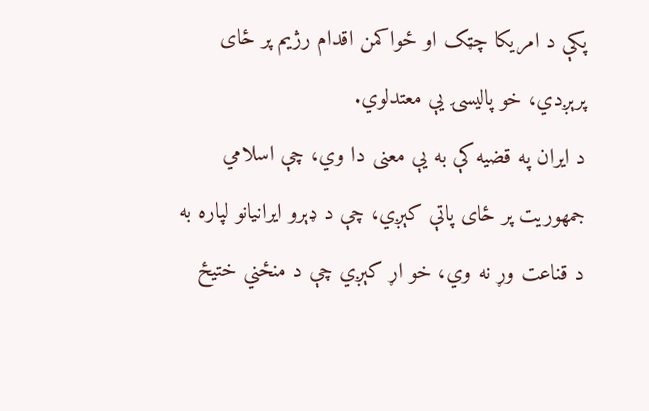پکې د امریکا چټک او ځواکمن اقدام رژیم پر ځای پرېږدي، خو پالیسۍ یې معتدلوي.
د ایران په قضیه کې به یې معنی دا وي، چې اسلامي جمهوریت پر ځای پاتې کېږي، چې د ډېرو ایرانيانو لپاره به د قناعت وړ نه وي، خو اړ کېږي چې د منځني ختیځ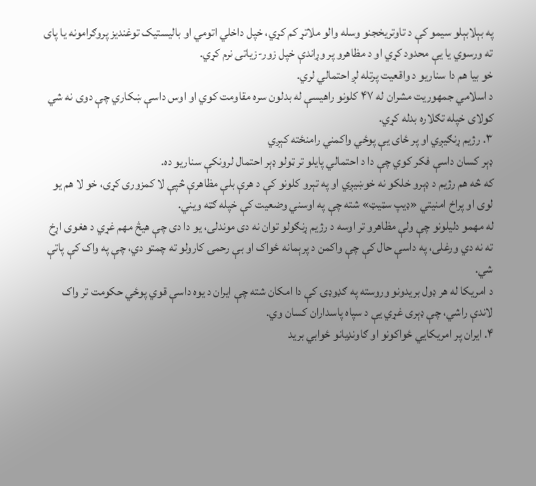په بېلابېلو سیمو کې د تاوتریخجنو وسله والو ملاتړ کم کړي، خپل داخلي اتومي او بالیستیک توغندیز پروګرامونه یا پای ته ورسوي یا یې محدود کړي او د مظاهرو پر وړاندې خپل زور-زیاتی نرم کړي.
خو بیا هم دا سناریو د واقعیت پرتله لږ احتمالي لري.
د اسلامي جمهوریت مشران له ۴۷ کلونو راهیسې له بدلون سره مقاومت کوي او اوس داسې ښکاري چې دوی نه شي کولای خپله تګلاره بدله کړي.
۳. رژیم ړنګیږي او پر ځای یې پوځي واکمني رامنځته کېږي
ډېر کسان داسې فکر کوي چې دا د احتمالي پایلو تر ټولو ډېر احتمال لرونکې سناریو ده.
که څه هم رژیم د ډېرو خلکو نه خوښیږي او په تېرو کلونو کې د هرې بلې مظاهرې څپې لا کمزوری کړی، خو لا هم یو لوی او پراخ امنیتي «ډیپ سټیټ» شته چې په اوسني وضعیت کې خپله ګټه ویني.
له مهمو دلیلونو چې ولې مظاهرو تر اوسه د رژیم ړنګولو توان نه دی موندلی، یو دا دی چې هیڅ مهم غړي د هغوی اړخ ته نه دي ورغلی، په داسې حال کې چې واکمن د پرېمانه ځواک او بې رحمۍ کارولو ته چمتو دي، چې په واک کې پاتې شي.
د امریکا له هر ډول بریدونو وروسته په ګډوډۍ کې دا امکان شته چې ایران د یوه داسې قوي پوځي حکومت تر واک لاندې راشي، چې ډېری غړي یې د سپاه پاسداران کسان وي.
۴. ایران پر امریکايي ځواکونو او ګاونډیانو ځوابي برید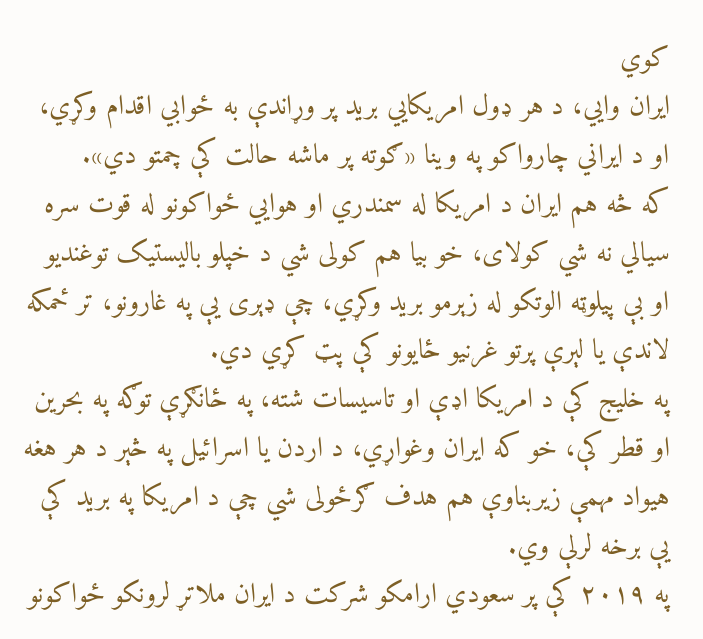کوي
ایران وايي، د هر ډول امریکایي برید پر وړاندې به ځوابي اقدام وکړي، او د ایراني چارواکو په وینا «ګوته پر ماشه حالت کې چمتو دي».
که څه هم ایران د امریکا له سمندري او هوایي ځواکونو له قوت سره سیالي نه شي کولای، خو بیا هم کولی شي د خپلو بالیستیک توغندیو او بې پیلوټه الوتکو له زېرمو برید وکړي، چې ډېری یې په غارونو، تر ځمکه لاندې یا لېرې پرتو غرنیو ځایونو کې پټ کړي دي.
په خلیج کې د امریکا اډې او تاسیسات شته، په ځانګړې توګه په بحرین او قطر کې، خو که ایران وغواړي، د اردن یا اسرائیل په څېر د هر هغه هیواد مهمې زیربناوې هم هدف ګرځولی شي چې د امریکا په برید کې یې برخه لرلې وي.
په ۲۰۱۹ کې پر سعودي ارامکو شرکت د ایران ملاتړ لرونکو ځواکونو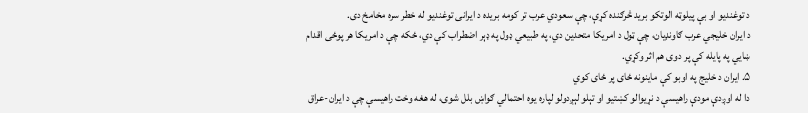د توغندیو او بې پیلوټه الوتکو برید څرګنده کړې، چې سعودي عرب تر کومه بریده د ایرانی توغندیو له خطر سره مخامخ دی.
د ایران خلیجي عرب ګاونډیان، چې ټول د امریکا متحدین دي، په طبیعي ډول په ډېر اضطراب کې دي، ځکه چې د امریکا هر پوځی اقدام ښایي په پایله کې پر دوی هم اثر وکړي.
۵. ایران د خلیج په اوبو کې ماینونه ځای پر ځای کوي
دا له اوږدې مودې راهیسې د نړیوالو کښتیو او تېلو لېږدولو لپاره یوه احتمالي ګواښ بلل شوی، له هغه وخت راهیسې چې د ایران-عراق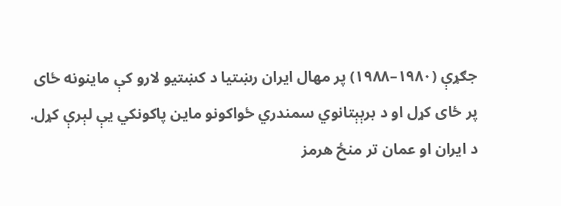جګړې (۱۹۸۰–۱۹۸۸) پر مهال ایران رښتیا د کښتيو لارو کې ماینونه ځای پر ځای کړل او د برېېتانوي سمندري ځواکونو ماین پاکونکي یې لېرې کړل.
د ایران او عمان تر منځ هرمز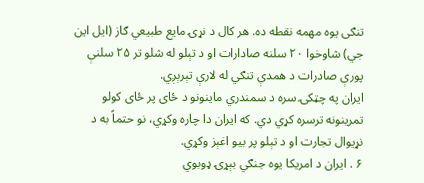تنګی یوه مهمه نقطه ده. هر کال د نړۍ مایع طبیعي ګاز (ایل این جي) شاوخوا ۲۰ سلنه صادارات او د تېلو له شلو تر ۲۵ سلنې پورې صادرات د همدې تنګي له لارې تېرېږي.
ایران په چټکۍ سره د سمندري ماینونو د ځای پر ځای کولو تمرینونه ترسره کړي دي. که ایران دا چاره وکړي، نو حتماً به د نړیوال تجارت او د تېلو پر بیو اغېز وکړي.
۶ . ایران د امریکا یوه جنګي بېړۍ ډوبوي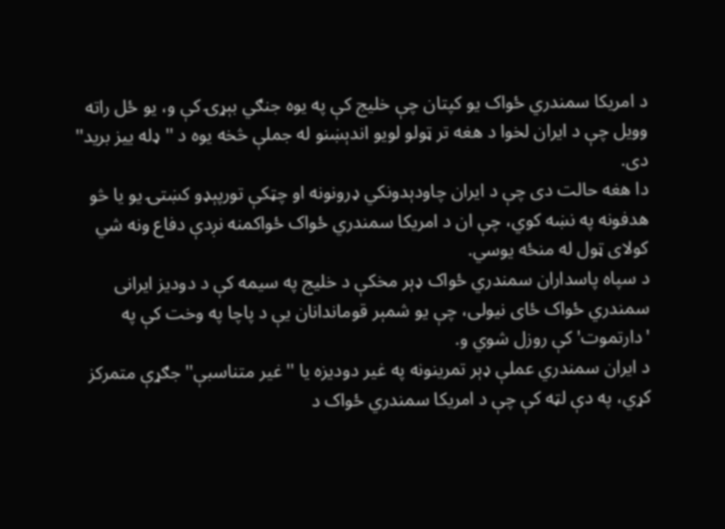د امریکا سمندري ځواک یو کپتان چې خلیج کې په یوه جنګي بېړۍ کې و، یو ځل راته وویل چې د ایران لخوا د هغه تر ټولو لویو اندېښنو له جملې څخه یوه د '' ډله ییز برید'' دی.
دا هغه حالت دی چې د ایران چاودېدونکي ډرونونه او چټکې تورپېډو کښتۍ یو یا څو هدفونه په نښه کوي، چې ان د امریکا سمندري ځواک ځواکمنه نږدې دفاع ونه شي کولای ټول له منځه یوسي.
د سپاه پاسداران سمندري ځواک ډېر مخکې د خلیج په سیمه کې د دودیز ایرانی سمندري ځواک ځای نیولی، چې یو شمېر قوماندانان یې د پاچا په وخت کې په 'دارتموت' کې روزل شوي و.
د ایران سمندري عملې ډېر تمرینونه په غیر دودیزه یا ''غیر متناسبې'' جګړې متمرکز کړي، په دې لټه کې چې د امریکا سمندري ځواک د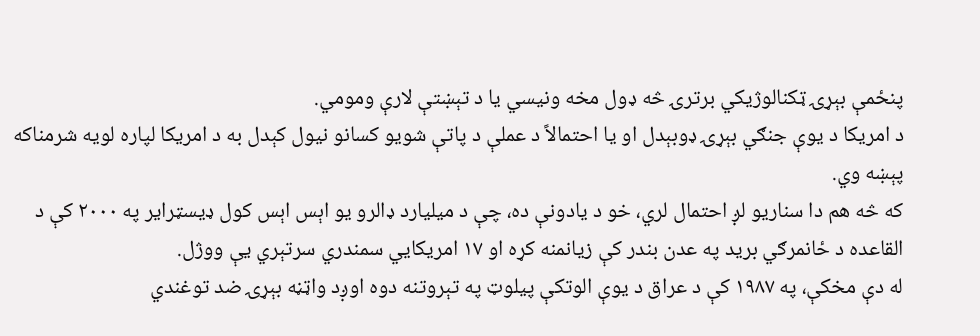پنځمې بېړۍ ټکنالوژیکي برترۍ څه ډول مخه ونیسي یا د تېښتې لارې ومومي.
د امریکا د یوې جنګي بېړۍ ډوبېدل او یا احتمالاً د عملې د پاتې شویو کسانو نیول کېدل به د امریکا لپاره لویه شرمناکه پېښه وي.
که څه هم دا سناریو لږ احتمال لري، خو د یادونې ده، چې د میلیارد ډالرو یو اېس اېس کول ډیسټرایر په ۲۰۰۰ کې د القاعده د ځانمرګي برید په عدن بندر کې زیانمنه کړه او ۱۷ امریکایي سمندري سرتېري یې ووژل.
له دې مخکې، په ۱۹۸۷ کې د عراق د یوې الوتکې پیلوټ په تېروتنه دوه اوږد واټڼه بېړۍ ضد توغندي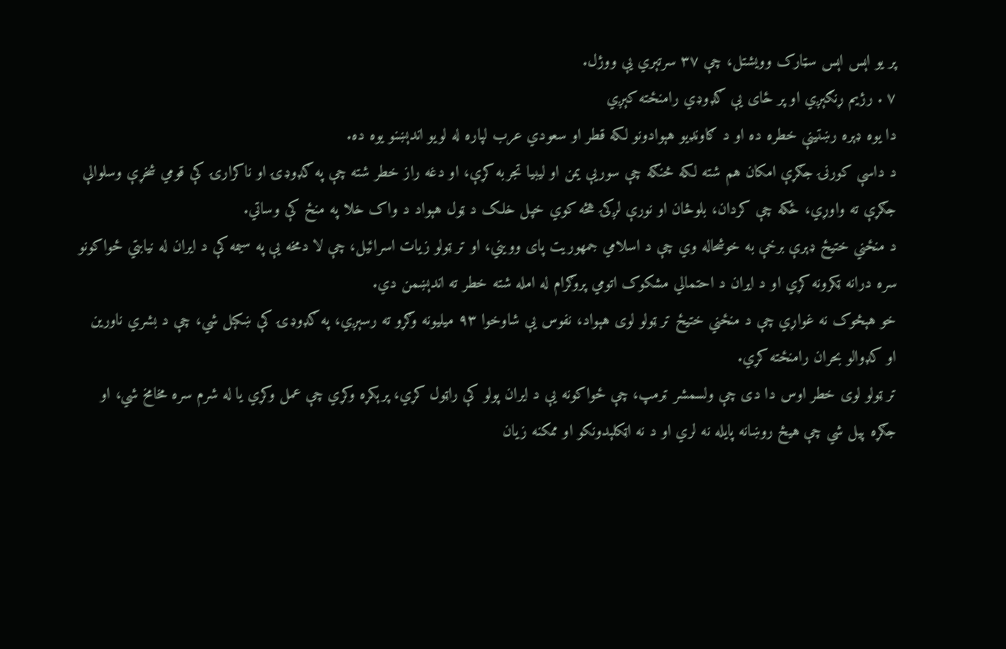پر یو اېس اېس سټارک وویشتل، چې ۳۷ سرتېري یې ووژل.
۷ . رژیم ړنګېږي او پر ځای یې ګډوډي رامنځته کېږي
دا یوه ډېره رښتینې خطره ده او د ګاونډیو هېوادونو لکه قطر او سعودي عرب لپاره له لویو اندېښنو یوه ده.
د داسې کورنۍ جګړې امکان هم شته لکه څنګه چې سوریې یمن او لیبیا تجربه کړې، او دغه راز خطر شته چې په ګډوډۍ او ناکرارۍ کې قومي شخړې وسلوالې جګړې ته واوړي، ځکه چې کردان، بلوڅان او نورې لږکۍ هڅه کوي خپل خلک د ټول هېواد د واک خلا په منځ کې وساتي.
د منځني ختیځ ډېرې برخې به خوشحاله وي چې د اسلامي جمهوریت پای وویني، او تر ټولو زیات اسرائیل، چې لا دمخه یې په سیمه کې د ایران له نیابتي ځواکونو سره درانه ټکرونه کړي او د ایران د احتمالي مشکوک اتومي پروګرام له امله شته خطر ته اندېښمن دي.
خو هېڅوک نه غواړي چې د منځني ختیځ تر ټولو لوی هېواد، نفوس یې شاوخوا ۹۳ میلیونه وګړو ته رسېږي، په ګډوډۍ کې ښکېل شي، چې د بشري ناورین او کډوالو بحران رامنځته کړي.
تر ټولو لوی خطر اوس دا دی چې ولسمشر ټرمپ، چې ځواکونه یې د ایران پولو کې راټول کړي، پرېکړه وکړي چې عمل وکړي یا له شرم سره مخامخ شي، او جګړه پیل شي چې هیڅ روښانه پایله نه لري او د نه اټکلېدونکو او ممکنه زیان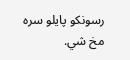رسونکو پایلو سره مخ شي.